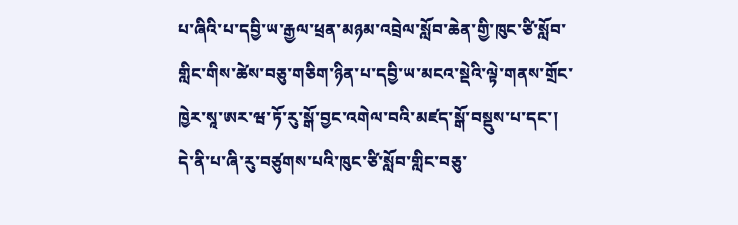པ་ཞིའི་པ་དབྱི་ཡ་རྒྱལ་ཕྲན་མཉམ་འབྲེལ་སློབ་ཆེན་གྱི་ཁུང་ཙི་སློབ་གླིང་གིས་ཚེས་བཅུ་གཅིག་ཉིན་པ་དབྱི་ཡ་མངའ་སྡེའི་ལྟེ་གནས་གྲོང་ཁྱེར་སཱ་ཨར་ཝ་ཏོ་རུ་སྒོ་བྱང་འགེལ་བའི་མཛད་སྒོ་བསྡུས་པ་དང་། དེ་ནི་པ་ཞི་རུ་བཙུགས་པའི་ཁུང་ཙི་སློབ་གླིང་བཅུ་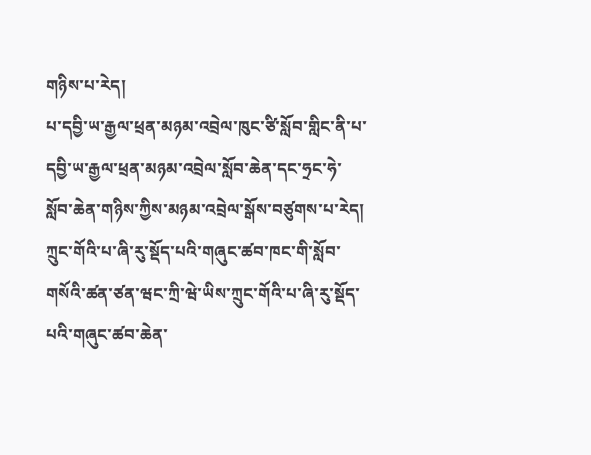གཉིས་པ་རེད།
པ་དབྱི་ཡ་རྒྱལ་ཕྲན་མཉམ་འབྲེལ་ཁུང་ཙི་སློབ་གླིང་ནི་པ་དབྱི་ཡ་རྒྱལ་ཕྲན་མཉམ་འབྲེལ་སློབ་ཆེན་དང་ཧྲང་ཧེ་སློབ་ཆེན་གཉིས་ཀྱིས་མཉམ་འབྲེལ་སྒོས་བཙུགས་པ་རེད།
ཀྲུང་གོའི་པ་ཞི་རུ་སྡོད་པའི་གཞུང་ཚབ་ཁང་གི་སློབ་གསོའི་ཚན་ཙན་ཝང་ཀྲི་ཝེ་ཡིས་ཀྲུང་གོའི་པ་ཞི་རུ་སྡོད་པའི་གཞུང་ཚབ་ཆེན་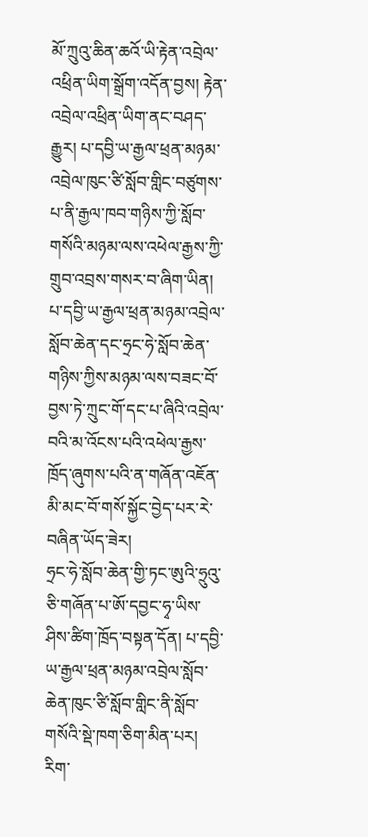མོ་ཀྲུའུ་ཆིན་ཆའོ་ཡི་རྟེན་འབྲེལ་འཕྲིན་ཡིག་སྒྲོག་འདོན་བྱས། རྟེན་འབྲེལ་འཕྲིན་ཡིག་ནང་བཤད་རྒྱུར། པ་དབྱི་ཡ་རྒྱལ་ཕྲན་མཉམ་འབྲེལ་ཁུང་ཙི་སློབ་གླིང་བཙུགས་པ་ནི་རྒྱལ་ཁབ་གཉིས་ཀྱི་སློབ་གསོའི་མཉམ་ལས་འཕེལ་རྒྱས་ཀྱི་གྲུབ་འབྲས་གསར་བ་ཞིག་ཡིན། པ་དབྱི་ཡ་རྒྱལ་ཕྲན་མཉམ་འབྲེལ་སློབ་ཆེན་དང་ཧྲང་ཧེ་སློབ་ཆེན་གཉིས་ཀྱིས་མཉམ་ལས་བཟང་བོ་བྱས་ཏེ་ཀྲུང་གོ་དང་པ་ཞིའི་འབྲེལ་བའི་མ་འོངས་པའི་འཕེལ་རྒྱས་ཁྲོད་ཞུགས་པའི་ན་གཞོན་འཇོན་མི་མང་བོ་གསོ་སྐྱོང་བྱེད་པར་རེ་བཞིན་ཡོད་ཟེར།
ཧྲང་ཧེ་སློབ་ཆེན་གྱི་ཏང་ཨུའི་ཧྲུའུ་ཅི་གཞོན་པ་ཨོ་དབྱང་ཧྭ་ཡིས་ཤིས་ཚིག་ཁྲོད་བསྟན་དོན། པ་དབྱི་ཡ་རྒྱལ་ཕྲན་མཉམ་འབྲེལ་སློབ་ཆེན་ཁུང་ཙི་སློབ་གླིང་ནི་སློབ་གསོའི་སྡེ་ཁག་ཅིག་མིན་པར། རིག་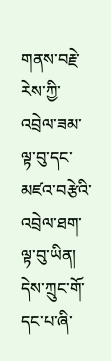གནས་བརྗེ་རེས་ཀྱི་འབྲེལ་ཟམ་ལྟ་བུ་དང་མཛའ་བརྩེའི་འབྲེལ་ཐག་ལྟ་བུ་ཡིན། དེས་ཀྲུང་གོ་དང་པ་ཞི་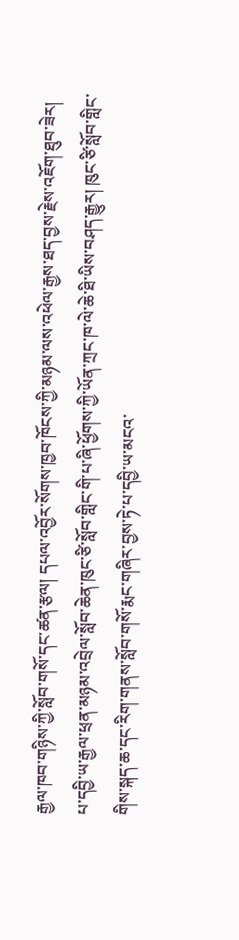རྒྱལ་ཁབ་གཉིས་ཀྱི་སློབ་གསོ་དང་ཚན་རྩལ། དཔལ་འབྱོར་སོགས་ཁྱབ་ཁོངས་ཀྱི་མཉམ་ལས་འཕེལ་རྒྱས་ཐད་བྱས་རྗེས་འཇོག་ཐུབ་ཟེར།
པ་དབྱི་ཡ་རྒྱལ་ཕྲན་མཉམ་འབྲེལ་སློབ་ཆེན་ཁུང་ཙི་སློབ་གླིང་གི་པ་ཞི་ཕྱོགས་ཀྱི་ཡོན་ཀྲང་ཁ་ལེ་ཆེ་ཐི་ཡིས་བཤད་རྒྱུར། ཁུང་ཙི་སློབ་གླིང་གིས་སྐད་ཆ་དང་རིག་གནས་སློབ་གསོ་རྨང་གཞིར་བྱས་ཏེ་པ་དབྱི་ཡ་མངའ་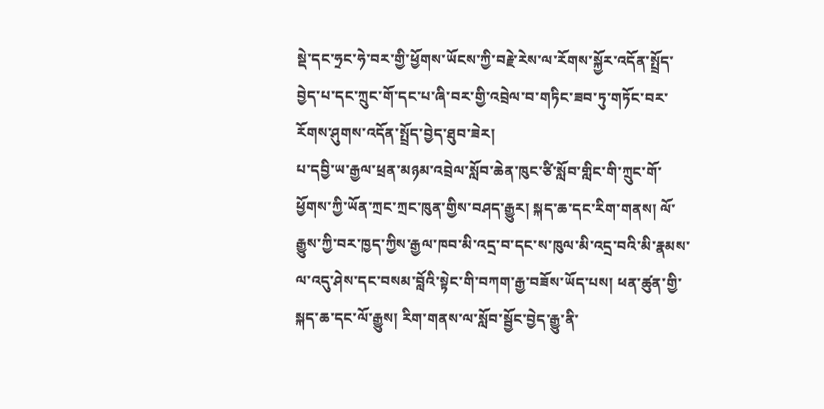སྡེ་དང་ཧྲང་ཧེ་བར་གྱི་ཕྱོགས་ཡོངས་ཀྱི་བརྗེ་རེས་ལ་རོགས་སྐྱོར་འདོན་སྤྲོད་བྱེད་པ་དང་ཀྲུང་གོ་དང་པ་ཞི་བར་གྱི་འབྲེལ་བ་གཏིང་ཟབ་ཏུ་གཏོང་བར་རོགས་ཤུགས་འདོན་སྤྲོད་བྱེད་ཐུབ་ཟེར།
པ་དབྱི་ཡ་རྒྱལ་ཕྲན་མཉམ་འབྲེལ་སློབ་ཆེན་ཁུང་ཙི་སློབ་གླིང་གི་ཀྲུང་གོ་ཕྱོགས་ཀྱི་ཡོན་ཀྲང་ཀྲང་ཁུན་གྱིས་བཤད་རྒྱུར། སྐད་ཆ་དང་རིག་གནས། ལོ་རྒྱུས་ཀྱི་བར་ཁྱད་ཀྱིས་རྒྱལ་ཁབ་མི་འདྲ་བ་དང་ས་ཁུལ་མི་འདྲ་བའི་མི་རྣམས་ལ་འདུ་ཤེས་དང་བསམ་བློའི་སྟེང་གི་བཀག་རྒྱ་བཟོས་ཡོད་པས། ཕན་ཚུན་གྱི་སྐད་ཆ་དང་ལོ་རྒྱུས། རིག་གནས་ལ་སློབ་སྦྱོང་བྱེད་རྒྱུ་ནི་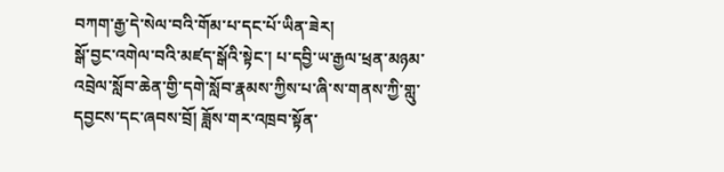བཀག་རྒྱ་དེ་སེལ་བའི་གོམ་པ་དང་པོ་ཡིན་ཟེར།
སྒོ་བྱང་འགེལ་བའི་མཛད་སྒོའི་སྟེང་། པ་དབྱི་ཡ་རྒྱལ་ཕྲན་མཉམ་འབྲེལ་སློབ་ཆེན་གྱི་དགེ་སློབ་རྣམས་ཀྱིས་པ་ཞི་ས་གནས་ཀྱི་གླུ་དབྱངས་དང་ཞབས་བྲོ། ཟློས་གར་འཁྲབ་སྟོན་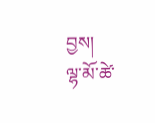བྱས།
ལྷ་མོ་ཚེ་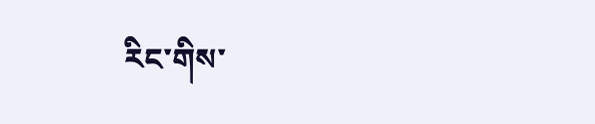རིང་གིས་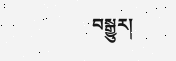བསྒྱུར།